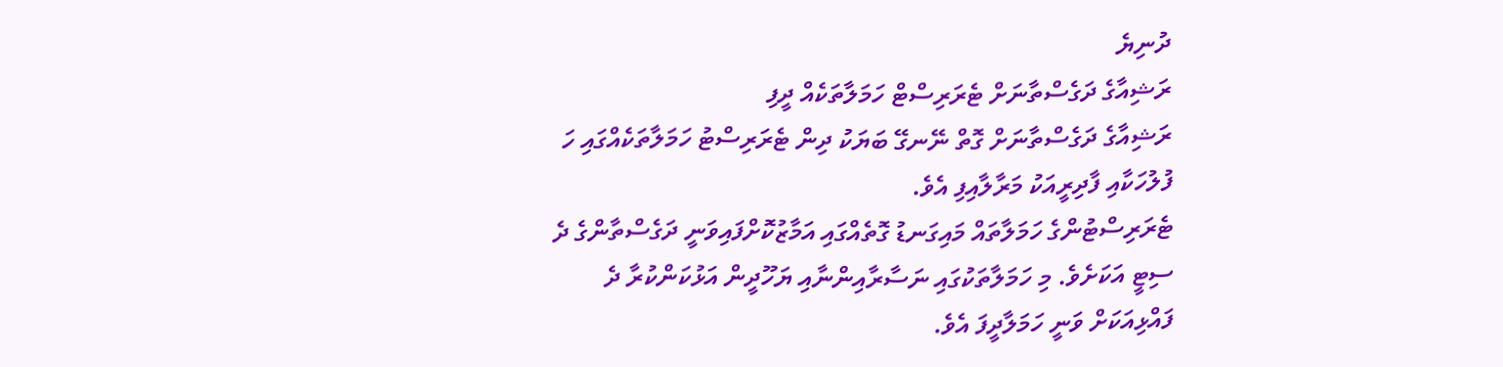ދުނިޔެ
ރަޝިއާގެ ދަގެސްތާނަށް ޓެރަރިސްޓް ހަމަލާތަކެއް ދީފި
ރަޝިއާގެ ދަގެސްތާނަށް ގޮތް ނޭނގޭ ބަޔަކު ދިން ޓެރަރިސްޓު ހަމަލާތަކެއްގައި ހަ ފުލުހަކާއި ފާދިރީއަކު މަރާލާއިފި އެވެ.
ޓެރަރިސްޓުންގެ ހަމަލާތައް މައިގަނޑު ގޮތެއްގައި އަމާޒުކޮށްފައިވަނީ ދަގެސްތާންގެ ދެ ސިޓީ އަކަށެވެ. މި ހަމަލާތަކުގައި ނަސާރާއިންނާއި ޔަހޫދީން އަޅުކަންކުރާ ދެ ފައްޅިއަކަށް ވަނީ ހަމަލާދީފަ އެވެ.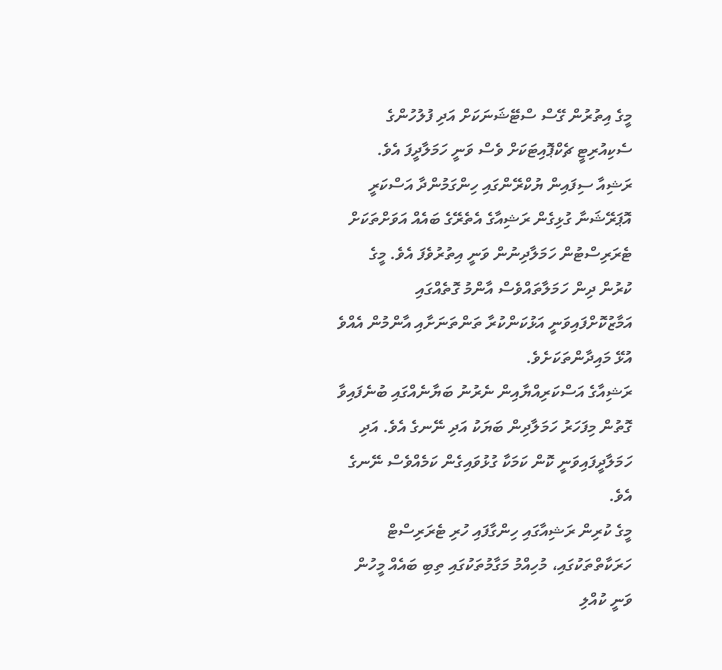މީގެ އިތުރުން ގޭސް ސްޓޭޝަނަކަށް އަދި ފުލުހުންގެ ސެކިއުރިޓީ ޗެކްޕޮއިޓަކަށް ވެސް ވަނީ ހަމަލާދީފަ އެވެ.
ރަޝިއާ ސިފައިން ޔުކްރޭންގައި ހިންގަމުންދާ އަސްކަރީ އޮޕަރޭޝަނާ ގުޅިގެން ރަޝިއާގެ އެތެރޭގެ ބައެއް އަވަށްތަކަށް ޓެރަރިސްޓުން ހަމަލާދިނުން ވަނީ އިތުރުވެފަ އެވެ. މީގެ ކުރުން ދިން ހަމަލާތައްވެސް އާންމު ގޮތެއްގައި އަމާޒުކޮށްފައިވަނީ އަޅުކަންކުރާ ތަންތަނަށާއި އާންމުން އެއްވެ އުޅޭ މައިދާންތަކަށެވެ.
ރަޝިއާގެ އަސްކަރިއްޔާއިން ނެރުނު ބަޔާނެއްގައި ބުނެފައިވާ ގޮތުން މިފަހަރު ހަމަލާދިން ބަޔަކު އަދި ނޭނގެ އެވެ. އަދި ހަމަލާދީފައިވަނީ ކޮން ކަމަކާ ގުޅުވައިގެން ކަމެއްވެސް ނޭނގެ އެވެ.
މީގެ ކުރިން ރަޝިއާގައި ހިންގާފައި ހުރި ޓެރަރިސްޓް ހަރަކާތްތަކުގައި، މުހިއްމު މަގާމުތަކުގައި ތިބި ބައެއް މީހުން ވަނީ ކުއްލި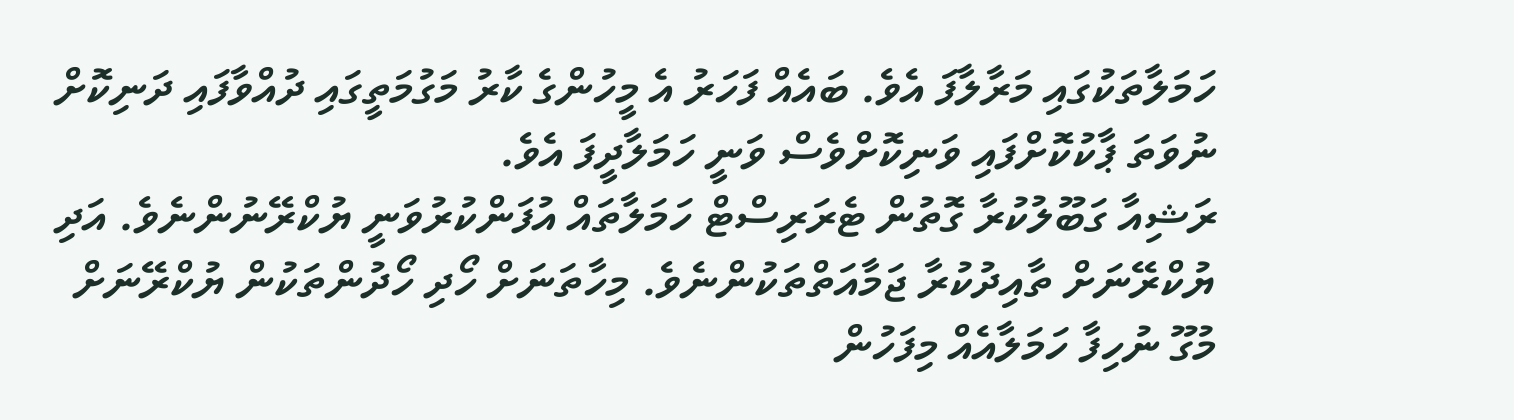ހަމަލާތަކުގައި މަރާލާފަ އެވެ. ބައެއް ފަހަރު އެ މީހުންގެ ކާރު މަގުމަތީގައި ދުއްވާފައި ދަނިކޮށް ނުވަތަ ޕާކުކޮށްފައި ވަނިކޮށްވެސް ވަނީ ހަމަލާދީފަ އެވެ.
ރަޝިއާ ގަބޫލުކުރާ ގޮތުން ޓެރަރިސްޓް ހަމަލާތައް އުފަންކުރުވަނީ ޔުކްރޭނުންނެވެ. އަދި ޔުކްރޭނަށް ތާއިދުކުރާ ޖަމާއަތްތަކުންނެވެ. މިހާތަނަށް ހޯދި ހޯދުންތަކުން ޔުކްރޭނަށް މުގޫ ނުހިފާ ހަމަލާއެއް މިފަހުން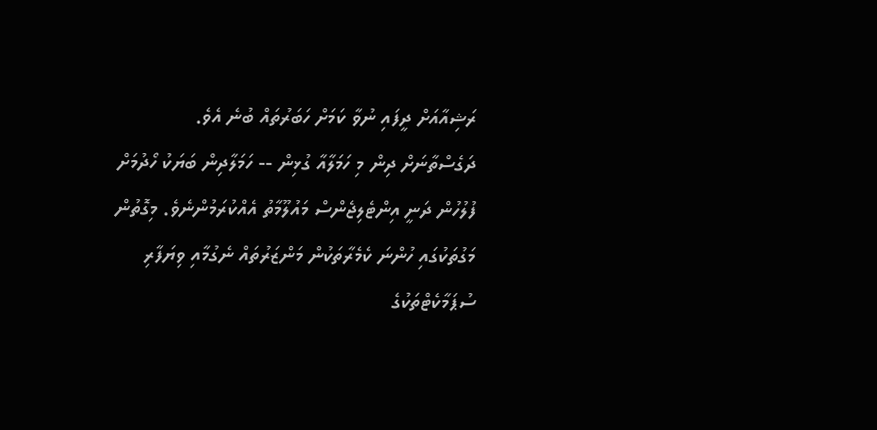ރަޝިއާއަށް ދީފައި ނުވާ ކަމަށް ހަބަރުތައް ބުނެ އެވެ.
ދަގެސްތާނަށް ދިން މި ހަމަލާއާ ގުޅިން -- ހަމަލާދިން ބަޔަކު ހޯދުމަށް ފުލުހުން ދަނީ އިންޓެލިޖެންސް މައުލޫމާތު އެއްކުރަމުންނެވެ. މިގޮތުން މަގުތަކުގައި ހުންނަ ކެމެރާތަކުން މަންޒަރުތައް ނެގުމާއި ވިޔަފާރި ސުޕަމާކެޓްތަކުގެ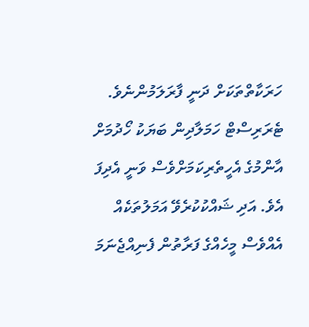ހަރަކާތްތަކަށް ދަނީ ފާރަލަމުންނެވެ.
ޓެރަރިސްޓް ހަމަލާދިން ބަޔަކު ހޯދުމަށް އާންމުގެ އެހީތެރިކަމަށްވެސް ވަނީ އެދިފަ އެވެ. އަދި ޝައްކުކުރެވޭ އަމަލުތަކެއް އެއްވެސް މީހެއްގެ ފަރާތުން ފެނިއްޖެނަމަ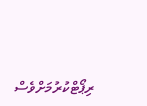ރިޕޯޓްކުރުމަށްވެސް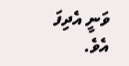ވަނީ އެދިފަ އެވެ.